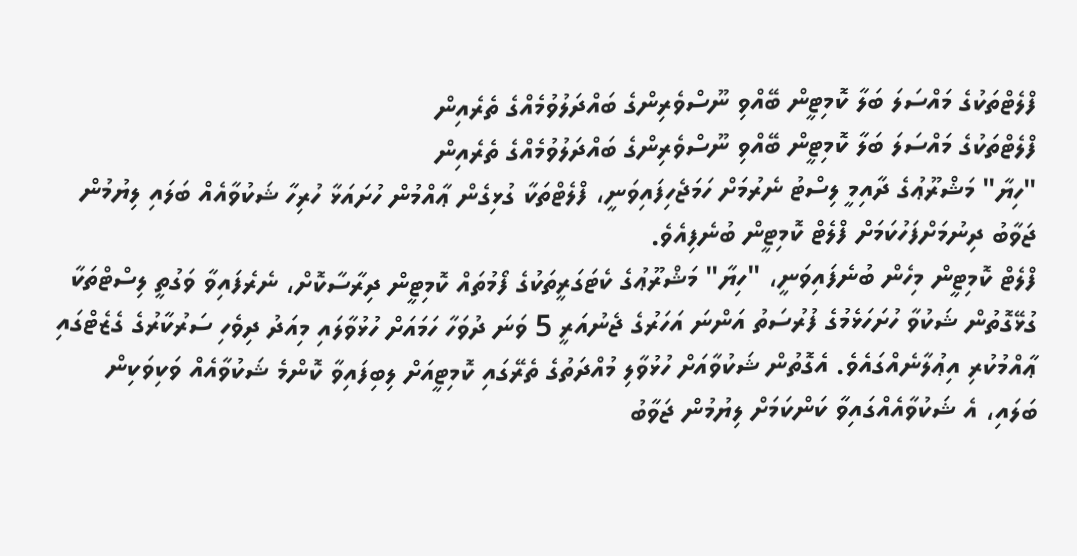ފްލެޓްތަކުގެ މައްސަލަ ބަލާ ކޮމިޓީން ބޭއްވި ނޫސްވެރިންގެ ބައްދަލުވުމެއްގެ ތެރެއިން
ފްލެޓްތަކުގެ މައްސަލަ ބަލާ ކޮމިޓީން ބޭއްވި ނޫސްވެރިންގެ ބައްދަލުވުމެއްގެ ތެރެއިން
"ހިޔާ" މަޝްރޫޢުގެ ދާއިމީ ލިސްޓު ނެރުމަށް ހަމަޖެހިފައިވަނީ، ފްލެޓްތަކާ ގުޅިގެން ޢާއްމުން ހުށައަޅާ ހުރިހާ ޝަކުވާއެއް ބަލައި ލިޔުމުން ޖަވާބު ދިނުމަށްފަހުކަމަށް ފްލެޓް ކޮމިޓީން ބުނެފިއެވެ.
ފްލެޓް ކޮމިޓީން މިހެން ބުނެފައިވަނީ، "ހިޔާ" މަޝްރޫޢުގެ ކެޓަގަރީތަކުގެ ފޯމުތައް ކޮމިޓީން ދިރާސާކޮށް، ނެރެފައިވާ ވަގުތީ ލިސްޓްތަކާ ގުޅޭގޮތުން ޝަކުވާ ހުށަހަޅެމުގެ ފުރުސަތު އަންނަ އަހަރުގެ ޖެނުއަރީ 5 ވަނަ ދުވަހާ ހަމައަށް ހުޅުވާލައި މިއަދު ދިވެހި ސަރުކާރުގެ ގެޒެޓްގައި ޢާއްމުކުރި އިޢުލާނެއްގައެވެ. އެގޮތުން ޝަކުވާއަށް ހުޅުވާލި މުއްދަތުގެ ތެރޭގައި ކޮމިޓީއަށް ލިބިފައިވާ ކޮންމެ ޝަކުވާއެއް ވަކިވަކިން ބަލައި، އެ ޝަކުވާއެއްގައިވާ ކަންކަމަށް ލިޔުމުން ޖަވާބު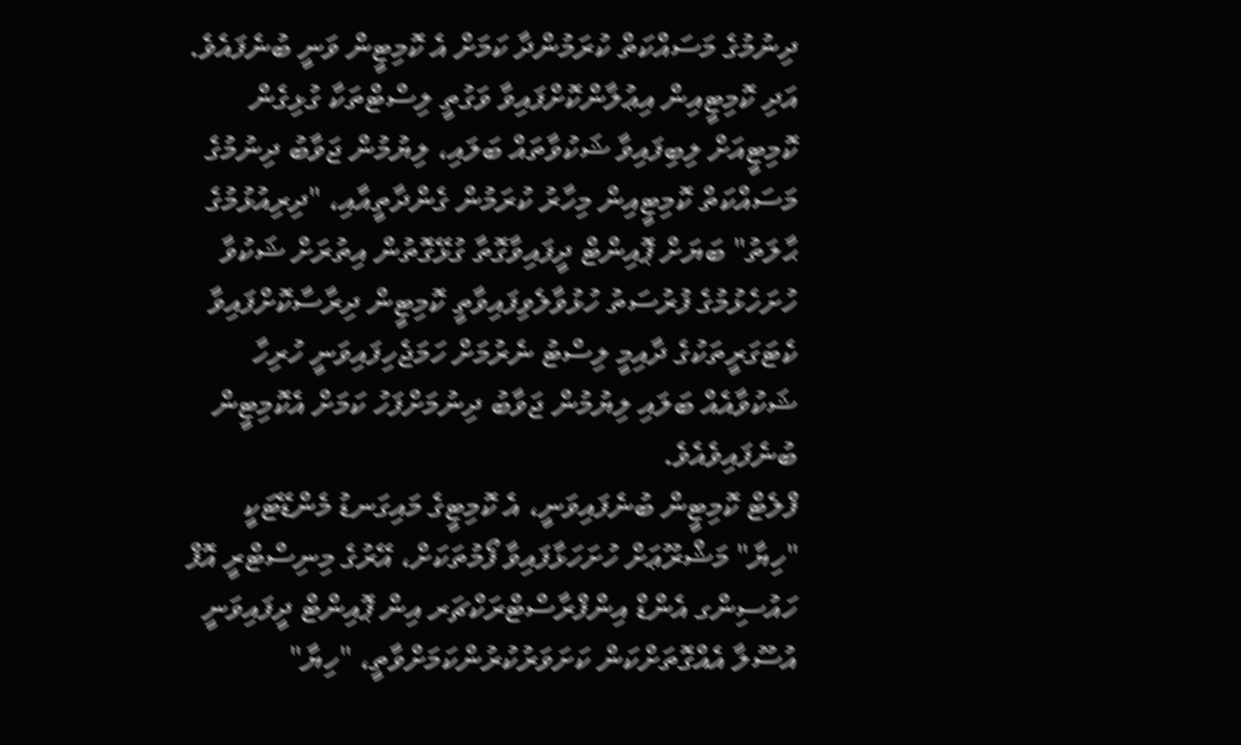ދިނުމުގެ މަސައްކަތް ކުރަމުންދާ ކަމަށް އެ ކޮމިޓީން ވަނީ ބުނެފައެވެ.
އަދި ކޮމިޓީއިން އިޢުލާންކޮށްފައިވާ ވަގުތީ ލިސްޓްތަކާ ގުޅިގެން ކޮމިޓީއަށް ލިބިފައިވާ ޝަކުވާތައް ބަލައި، ލިޔުމުން ޖަވާބު ދިނުމުގެ މަސައްކަތް ކޮމިޓީއިން މިހާރު ކުރަމުން ގެންދާތީއާއި، "ދިރިއުޅުމުގެ ޙާލަތު" ބަޔަށް ޕޮއިންޓް ދީފައިވާގޮތާ ގުޅޭގޮތުން އިތުރަށް ޝަކުވާ ހުށަހެޅުމުގެ ފުރުސަތު ހުޅުވާލެވިފައިވާތީ ކޮމިޓީން ދިރާސާކޮށްފައިވާ ކެޓަގަރީތަކުގެ ދާއިމީ ލިސްޓު ނެރުމަށް ހަމަޖެހިފައިވަނީ ހުރިހާ ޝަކުވާއެއް ބަލައި ލިޔުމުން ޖަވާބު ދިނުމަށްފަހު ކަމަށް އެކޮމިޓީން ބުނެފައިވެއެވެ.
ފްލެޓް ކޮމިޓީން ބުނެފައިވަނީ، އެ ކޮމިޓީގެ މައިގަނޑު މެންޑޭޓަކީ "ހިޔާ" މަޝްރޫޢަށް ހުށަހަޅާފައިވާ ފޯމުތަކަށް، އޭރުގެ މިނިސްޓްރީ އޮފް ހައުސިންގ އެންޑް އިންފްރާސްޓްރަކްޗަރ އިން ޕޮއިންޓް ދީފައިވަނީ އުސޫލާ އެއްގޮތަށްކަން ކަށަވަރުކުރުންކަމަށްވާތީ، "ހިޔާ"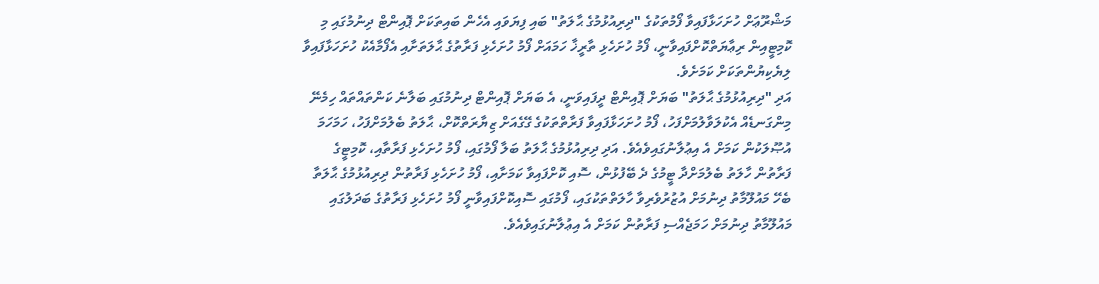މަޝްރޫޢަށް ހުށަހަޅާފައިވާ ފޯމުތަކުގެ "ދިރިއުޅުމުގެ ޙާލަތު" ބައި ފިޔަވައި އެހެން ބައިތަކަށް ޕޮއިންޓް ދިނުމުގައި މި ކޮމިޓީއިން ރިޢާޔަތްކޮށްފައިވާނީ، ފޯމު ހުށަހެޅި ތާރީޚާ ހަމައަށް ފޯމު ހުށަހެޅި ފަރާތުގެ ޙާލަތަށާއި އެފޯމާއެކު ހުށަހަޅާފައިވާ ލިޔެކިޔުންތަކަށް ކަމަށެވެ.
އަދި "ދިރިއުޅުމުގެ ޙާލަތު" ބަޔަށް ޕޮއިންޓް ދީފައިވަނީ، އެ ބަޔަށް ޕޮއިންޓް ދިނުމުގައި ބަލާނެ ކަންތައްތައް ހިމެނޭ މިންގަނޑެއް އެކުލަވާލުމަށްފަހު، ފޯމު ހުށަހަޅާފައިވާ ފަރާތްތަކުގެ ގޭގެއަށް ޒިޔާރަތްކޮށް، ޙާލަތު ބެލުމަށްފަހު، ހަމަހަމަ އުޞޫލަކުން ކަމަށް އެ އިޢުލާނުގައިވެއެވެ. އަދި ދިރިއުޅުމުގެ ޙާލަތު ބަލާ ފޯމުގައި، ފޯމު ހުށަހެޅި ފަރާތާއި، ކޮމިޓީގެ ފަރާތުން ހާލަތު ބެލުމަށްދާ ޓީމުގެ ދެ ބޭފުޅުން، ސޮއި ކޮށްފައިވާ ކަމަށާއި، ފޯމު ހުށަހެޅި ފަރާތުން ދިރިއުޅުމުގެ ޙާލަތާ ބެހޭ މައުލޫމާތު ދިނުމަށް އުޒުރުވެރިވާ ހާލަތްތަކުގައި، ފޯމުގައި ސޮއިކޮށްފައިވާނީ ފޯމު ހުށަހެޅި ފަރާތުގެ ބަދަލުގައި މައުލޫމާތު ދިނުމަށް ހަމަޖެއްސި ފަރާތުން ކަމަށް އެ އިޢުލާނުގައިވެއެވެ.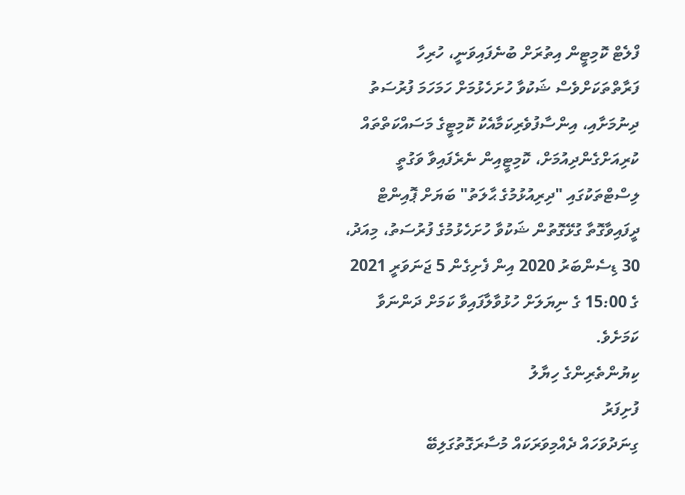ފްލެޓް ކޮމިޓީން އިތުރަށް ބުނެފައިވަނީ، ހުރިހާ ފަރާތްތަކަށްވެސް ޝަކުވާ ހުށަހެޅުމަށް ހަމަހަމަ ފުރުސަތު ދިނުމަށާއި، އިންސާފުވެރިކަމާއެކު ކޮމިޓީގެ މަސައްކަތްތައް ކުރިއަށްގެންދިއުމަށް، ކޮމިޓީއިން ނެރެފައިވާ ވަގުތީ ލިސްޓްތަކުގައި "ދިރިއުޅުމުގެ ޙާލަތު" ބަޔަށް ޕޮއިންޓް ދީފައިވާގޮތާ ގުޅޭގޮތުން ޝަކުވާ ހުށަހެޅުމުގެ ފުރުސަތު، މިއަދު، 30 ޑިސެންބަރު 2020 އިން ފެށިގެން 5 ޖަނަވަރީ 2021 ގެ 15:00 ގެ ނިޔަލަށް ހުޅުވާލާފައިވާ ކަމަށް ދަންނަވާ ކަމަށެވެ.
ކިޔުންތެރިންގެ ހިޔާލު
ފުށިފަރު
ގިނަދުވަހައް ދެއްމިވަރަކައް މުސާރަގޮތުގަލިބޭ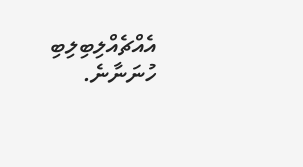އެއްޗެއްލިބިލިބި ހުނަނާނެ.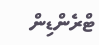ޓްރެންޑިން